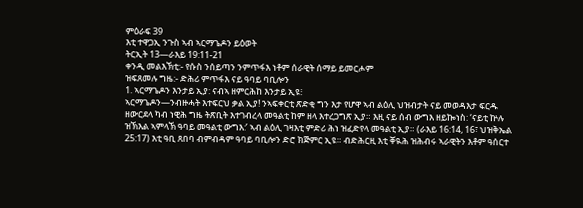ምዕራፍ 39
እቲ ተዋጋኢ ንጉስ ኣብ ኣርማጌዶን ይዕወት
ትርኢት 13—ራእይ 19:11-21
ቀንዲ መልእኽቲ:- የሱስ ንሰይጣን ንምጥፋእ ነቶም ሰራዊት ሰማይ ይመርሖም
ዝፍጸመሉ ግዜ:- ድሕሪ ምጥፋእ ናይ ዓባይ ባቢሎን
1. ኣርማጌዶን እንታይ ኢያ: ናብኣ ዘምርሕከ እንታይ ኢዩ፧
ኣርማጌዶን—ንብዙሓት እተፍርህ ቃል ኢያ! ንኣፍቀርቲ ጽድቂ ግን እታ የሆዋ ኣብ ልዕሊ ህዝብታት ናይ መወዳእታ ፍርዱ ዘውርደላ ካብ ነዊሕ ግዜ ትጽቢት እተገብረላ መዓልቲ ከም ዘላ እተረጋግጽ ኢያ። እዚ ናይ ሰብ ውግእ ዘይኰነስ: ‘ናይቲ ኵሉ ዝኽእል ኣምላኽ ዓባይ መዓልቲ ውግእ:’ ኣብ ልዕሊ ገዛእቲ ምድሪ ሕነ ዝፈድየላ መዓልቲ ኢያ። (ራእይ 16:14, 16፣ ህዝቅኤል 25:17) እቲ ዓቢ ጸበባ ብምብዳም ዓባይ ባቢሎን ድሮ ክጅምር ኢዩ። ብድሕርዚ እቲ ቐዪሕ ዝሕብሩ ኣራዊትን እቶም ዓሰርተ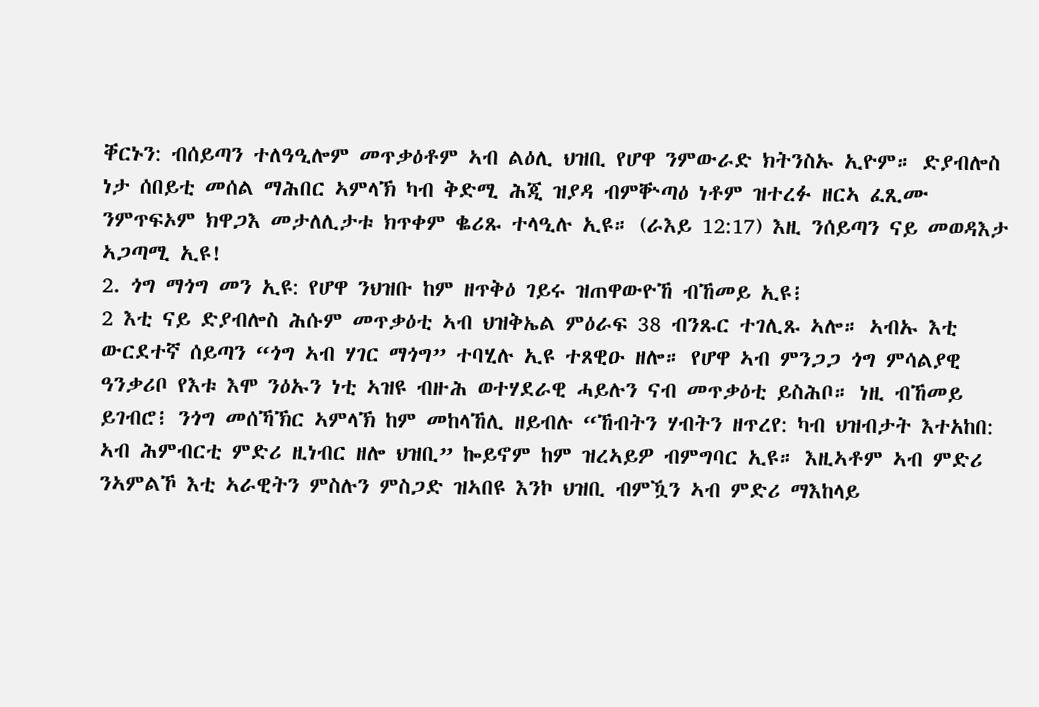ቐርኑን: ብሰይጣን ተለዓዒሎም መጥቃዕቶም ኣብ ልዕሊ ህዝቢ የሆዋ ንምውራድ ክትንስኡ ኢዮም። ድያብሎስ ነታ ሰበይቲ መሰል ማሕበር ኣምላኽ ካብ ቅድሚ ሕጂ ዝያዳ ብምቝጣዕ ነቶም ዝተረፉ ዘርኣ ፈጺሙ ንምጥፍኦም ክዋጋእ መታለሊታቱ ክጥቀም ቈሪጹ ተላዒሉ ኢዩ። (ራእይ 12:17) እዚ ንሰይጣን ናይ መወዳእታ ኣጋጣሚ ኢዩ!
2. ጎግ ማጎግ መን ኢዩ: የሆዋ ንህዝቡ ከም ዘጥቅዕ ገይሩ ዝጠዋውዮኸ ብኸመይ ኢዩ፧
2 እቲ ናይ ድያብሎስ ሕሱም መጥቃዕቲ ኣብ ህዝቅኤል ምዕራፍ 38 ብንጹር ተገሊጹ ኣሎ። ኣብኡ እቲ ውርደተኛ ሰይጣን “ጎግ ኣብ ሃገር ማጎግ” ተባሂሉ ኢዩ ተጸዊዑ ዘሎ። የሆዋ ኣብ ምንጋጋ ጎግ ምሳልያዊ ዓንቃሪቦ የእቱ እሞ ንዕኡን ነቲ ኣዝዩ ብዙሕ ወተሃደራዊ ሓይሉን ናብ መጥቃዕቲ ይስሕቦ። ነዚ ብኸመይ ይገብሮ፧ ንጎግ መሰኻኽር ኣምላኽ ከም መከላኸሊ ዘይብሉ “ኸብትን ሃብትን ዘጥረየ: ካብ ህዝብታት እተአከበ: ኣብ ሕምብርቲ ምድሪ ዚነብር ዘሎ ህዝቢ” ኰይኖም ከም ዝረኣይዎ ብምግባር ኢዩ። እዚኣቶም ኣብ ምድሪ ንኣምልኾ እቲ ኣራዊትን ምስሉን ምስጋድ ዝኣበዩ እንኮ ህዝቢ ብምዃን ኣብ ምድሪ ማእከላይ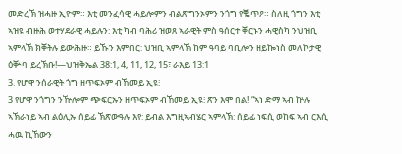መድረኽ ዝሓዙ ኢዮም። እቲ መንፈሳዊ ሓይሎምን ብልጽግንኦምን ንጎግ የቘጥዖ። ስለዚ ጎግን እቲ ኣዝዩ ብዙሕ ወተሃደራዊ ሓይሉን: እቲ ካብ ባሕሪ ዝወጸ ኣራዊት ምስ ዓሰርተ ቐርኑን ሓዊስካ ንህዝቢ ኣምላኽ ክቐትሉ ይውሕዙ። ይኹን እምበር: ህዝቢ ኣምላኽ ከም ዓባይ ባቢሎን ዘይኰነስ መለኮታዊ ዕቝባ ይረኽቡ!—ህዝቅኤል 38:1, 4, 11, 12, 15፣ ራእይ 13:1
3. የሆዋ ንሰራዊት ጎግ ዘጥፍኦም ብኸመይ ኢዩ፧
3 የሆዋ ንጎግን ንዅሎም ጭፍርኡን ዘጥፍኦም ብኸመይ ኢዩ፧ ጽን እሞ በል! “ኣነ ድማ ኣብ ኵሉ ኣኽራነይ ኣብ ልዕሊኡ ሰይፊ ኽጽውዓሉ እየ: ይብል እግዚኣብሄር ኣምላኽ: ሰይፊ ነፍሲ ወከፍ ኣብ ርእሲ ሓዉ ኪኸውን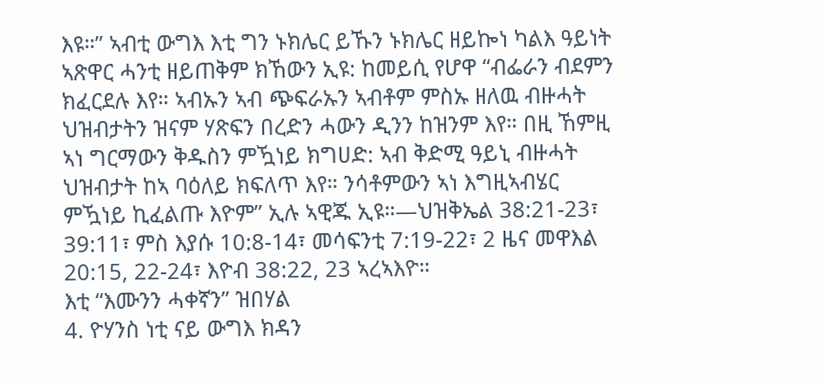እዩ።” ኣብቲ ውግእ እቲ ግን ኑክሌር ይኹን ኑክሌር ዘይኰነ ካልእ ዓይነት ኣጽዋር ሓንቲ ዘይጠቅም ክኸውን ኢዩ: ከመይሲ የሆዋ “ብፌራን ብደምን ክፈርደሉ እየ። ኣብኡን ኣብ ጭፍራኡን ኣብቶም ምስኡ ዘለዉ ብዙሓት ህዝብታትን ዝናም ሃጽፍን በረድን ሓውን ዲንን ከዝንም እየ። በዚ ኸምዚ ኣነ ግርማውን ቅዱስን ምዃነይ ክግሀድ: ኣብ ቅድሚ ዓይኒ ብዙሓት ህዝብታት ከኣ ባዕለይ ክፍለጥ እየ። ንሳቶምውን ኣነ እግዚኣብሄር ምዃነይ ኪፈልጡ እዮም” ኢሉ ኣዊጁ ኢዩ።—ህዝቅኤል 38:21-23፣ 39:11፣ ምስ እያሱ 10:8-14፣ መሳፍንቲ 7:19-22፣ 2 ዜና መዋእል 20:15, 22-24፣ እዮብ 38:22, 23 ኣረኣእዮ።
እቲ “እሙንን ሓቀኛን” ዝበሃል
4. ዮሃንስ ነቲ ናይ ውግእ ክዳን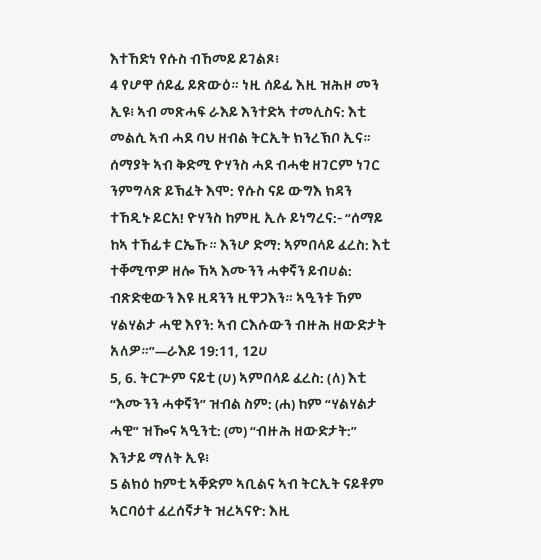እተኸድነ የሱስ ብኸመይ ይገልጾ፧
4 የሆዋ ሰይፊ ይጽውዕ። ነዚ ሰይፊ እዚ ዝሕዞ መን ኢዩ፧ ኣብ መጽሓፍ ራእይ እንተድኣ ተመሊስና: እቲ መልሲ ኣብ ሓደ ባህ ዘብል ትርኢት ክንረኽቦ ኢና። ሰማያት ኣብ ቅድሚ ዮሃንስ ሓደ ብሓቂ ዘገርም ነገር ንምግላጽ ይኽፈት እሞ: የሱስ ናይ ውግእ ክዳን ተኸዲኑ ይርአ! ዮሃንስ ከምዚ ኢሉ ይነግረና:- “ሰማይ ከኣ ተኸፊቱ ርኤኹ። እንሆ ድማ: ኣምበላይ ፈረስ: እቲ ተቐሚጥዎ ዘሎ ኸኣ እሙንን ሓቀኛን ይብሀል: ብጽድቂውን እዩ ዚዳንን ዚዋጋእን። ኣዒንቱ ኸም ሃልሃልታ ሓዊ እየን: ኣብ ርእሱውን ብዙሕ ዘውድታት አለዎ።”—ራእይ 19:11, 12ሀ
5, 6. ትርጕም ናይቲ (ሀ) ኣምበላይ ፈረስ: (ለ) እቲ “እሙንን ሓቀኛን” ዝብል ስም: (ሐ) ከም “ሃልሃልታ ሓዊ” ዝዀና ኣዒንቲ: (መ) “ብዙሕ ዘውድታት:” እንታይ ማለት ኢዩ፧
5 ልክዕ ከምቲ ኣቐድም ኣቢልና ኣብ ትርኢት ናይቶም ኣርባዕተ ፈረሰኛታት ዝረኣናዮ: እዚ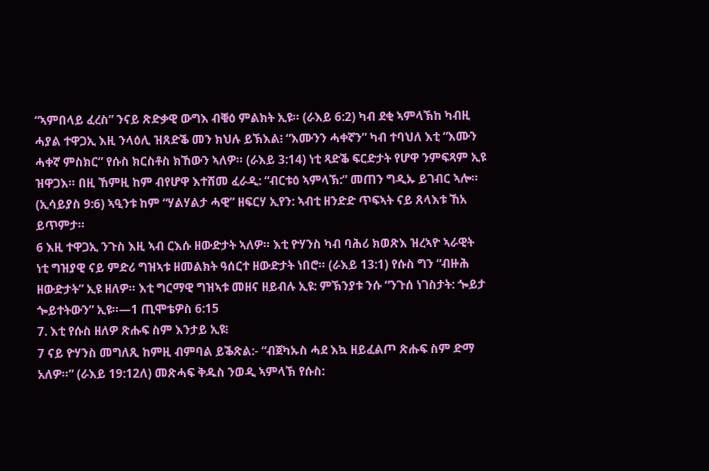“ኣምበላይ ፈረስ” ንናይ ጽድቃዊ ውግእ ብቑዕ ምልክት ኢዩ። (ራእይ 6:2) ካብ ደቂ ኣምላኽከ ካብዚ ሓያል ተዋጋኢ እዚ ንላዕሊ ዝጸድቕ መን ክህሉ ይኽእል፧ “እሙንን ሓቀኛን” ካብ ተባህለ እቲ “እሙን ሓቀኛ ምስክር” የሱስ ክርስቶስ ክኸውን ኣለዎ። (ራእይ 3:14) ነቲ ጻድቕ ፍርድታት የሆዋ ንምፍጻም ኢዩ ዝዋጋእ። በዚ ኸምዚ ከም ብየሆዋ እተሸመ ፈራዲ: “ብርቱዕ ኣምላኽ:” መጠን ግዲኡ ይገብር ኣሎ። (ኢሳይያስ 9:6) ኣዒንቱ ከም “ሃልሃልታ ሓዊ” ዘፍርሃ ኢየን: ኣብቲ ዘንድድ ጥፍኣት ናይ ጸላእቱ ኸአ ይጥምታ።
6 እዚ ተዋጋኢ ንጉስ እዚ ኣብ ርእሱ ዘውድታት ኣለዎ። እቲ ዮሃንስ ካብ ባሕሪ ክወጽእ ዝረኣዮ ኣራዊት ነቲ ግዝያዊ ናይ ምድሪ ግዝኣቱ ዘመልክት ዓሰርተ ዘውድታት ነበሮ። (ራእይ 13:1) የሱስ ግን “ብዙሕ ዘውድታት” ኢዩ ዘለዎ። እቲ ግርማዊ ግዝኣቱ መዘና ዘይብሉ ኢዩ: ምኽንያቱ ንሱ “ንጉሰ ነገስታት: ጐይታ ጐይተትውን” ኢዩ።—1 ጢሞቴዎስ 6:15
7. እቲ የሱስ ዘለዎ ጽሑፍ ስም እንታይ ኢዩ፧
7 ናይ ዮሃንስ መግለጺ ከምዚ ብምባል ይቕጽል:- “ብጀካኡስ ሓደ እኳ ዘይፈልጦ ጽሑፍ ስም ድማ አለዎ።” (ራእይ 19:12ለ) መጽሓፍ ቅዱስ ንወዲ ኣምላኽ የሱስ: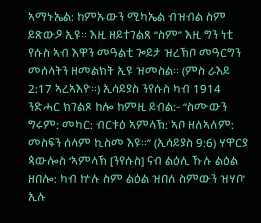ኣማኑኤል: ከምኡውን ሚካኤል ብዝብል ስም ይጽውዖ ኢዩ። እዚ ዘይተገልጸ “ስም” እዚ ግን ነቲ የሱስ ኣብ እዋን መዓልቲ ጐይታ ዝረኽቦ መዓርግን መሰላትን ዘመልክት ኢዩ ዝመስል። (ምስ ራእይ 2:17 ኣረኣእዮ።) ኢሳይያስ ንየሱስ ካብ 1914 ንድሓር ክገልጾ ከሎ ከምዚ ይብል:- “ስሙውን ግሩም: መካር: ብርቱዕ ኣምላኽ: ኣቦ ዘለኣለም: መስፍን ሰላም ኪስመ እዩ።” (ኢሳይያስ 9:6) ሃዋርያ ጳውሎስ ‘ኣምላኽ [ንየሱስ] ናብ ልዕሊ ኹሉ ልዕል ዘበሎ: ካብ ኵሉ ስም ልዕል ዝበለ ስምውን ዝሃቦ’ ኢሉ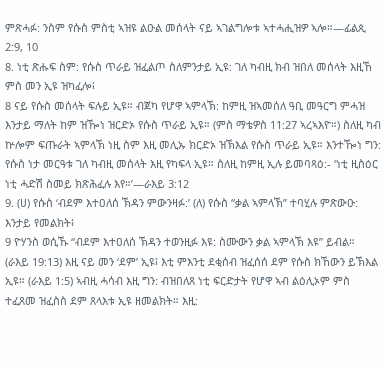ምጽሓፉ: ንስም የሱስ ምስቲ ኣዝዩ ልዑል መሰላት ናይ ኣገልግሎቱ ኣተሓሒዝዎ ኣሎ።—ፊልጲ 2:9, 10
8. ነቲ ጽሑፍ ስም: የሱስ ጥራይ ዝፈልጦ ስለምንታይ ኢዩ: ገለ ካብዚ ክብ ዝበለ መሰላት እዚኸ ምስ መን ኢዩ ዝካፈሎ፧
8 ናይ የሱስ መሰላት ፍሉይ ኢዩ። ብጀካ የሆዋ ኣምላኽ: ከምዚ ዝኣመሰለ ዓቢ መዓርግ ምሓዝ እንታይ ማለት ከም ዝዀነ ዝርድኦ የሱስ ጥራይ ኢዩ። (ምስ ማቴዎስ 11:27 ኣረኣእዮ።) ስለዚ ካብ ኵሎም ፍጡራት ኣምላኽ ነዚ ስም እዚ መሊኡ ክርድኦ ዝኽእል የሱስ ጥራይ ኢዩ። እንተዀነ ግን: የሱስ ነታ መርዓቱ ገለ ካብዚ መሰላት እዚ የካፍላ ኢዩ። ስለዚ ከምዚ ኢሉ ይመባጻዕ:- ‘ነቲ ዚስዕር ነቲ ሓድሽ ስመይ ክጽሕፈሉ እየ።’—ራእይ 3:12
9. (ሀ) የሱስ ‘ብደም እተዐለሰ ኽዳን ምውንዛፉ:’ (ለ) የሱስ “ቃል ኣምላኽ” ተባሂሉ ምጽውዑ: እንታይ የመልክት፧
9 ዮሃንስ ወሲኹ “ብደም እተዐለሰ ኽዳን ተወንዚፉ እዩ: ስሙውን ቃል ኣምላኽ እዩ” ይብል። (ራእይ 19:13) እዚ ናይ መን ‘ደም’ ኢዩ፧ እቲ ምእንቲ ደቂሰብ ዝፈሰሰ ደም የሱስ ክኸውን ይኽእል ኢዩ። (ራእይ 1:5) ኣብዚ ሓሳብ እዚ ግን: ብዝበለጸ ነቲ ፍርድታት የሆዋ ኣብ ልዕሊኦም ምስ ተፈጸመ ዝፈስስ ደም ጸላእቱ ኢዩ ዘመልክት። እዚ: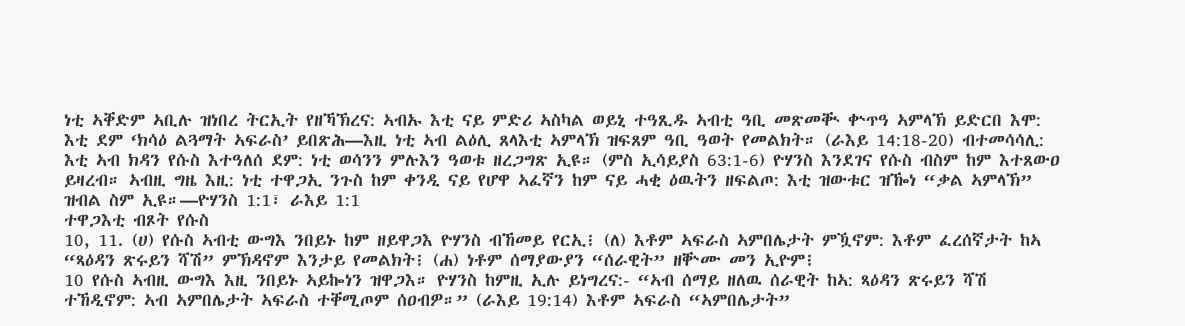ነቲ ኣቐድም ኣቢሉ ዝነበረ ትርኢት የዘኻኽረና: ኣብኡ እቲ ናይ ምድሪ ኣስካል ወይኒ ተዓጺዱ ኣብቲ ዓቢ መጽመቚ ቍጥዓ ኣምላኽ ይድርበ እሞ: እቲ ደም ‘ክሳዕ ልጓማት ኣፍራስ’ ይበጽሕ—እዚ ነቲ ኣብ ልዕሊ ጸላእቲ ኣምላኽ ዝፍጸም ዓቢ ዓወት የመልክት። (ራእይ 14:18-20) ብተመሳሳሊ: እቲ ኣብ ክዳን የሱስ እተዓለሰ ደም: ነቲ ወሳንን ምሉእን ዓወቱ ዘረጋግጽ ኢዩ። (ምስ ኢሳይያስ 63:1-6) ዮሃንስ እንደገና የሱስ ብስም ከም እተጸውዐ ይዛረብ። ኣብዚ ግዜ እዚ: ነቲ ተዋጋኢ ንጉስ ከም ቀንዲ ናይ የሆዋ ኣፈኛን ከም ናይ ሓቂ ዕዉትን ዘፍልጦ: እቲ ዝውቱር ዝዀነ “ቃል ኣምላኽ” ዝብል ስም ኢዩ።—ዮሃንስ 1:1፣ ራእይ 1:1
ተዋጋእቲ ብጾት የሱስ
10, 11. (ሀ) የሱስ ኣብቲ ውግእ ንበይኑ ከም ዘይዋጋእ ዮሃንስ ብኸመይ የርኢ፧ (ለ) እቶም ኣፍራስ ኣምበሌታት ምዃኖም: እቶም ፈረሰኛታት ከኣ “ጻዕዳን ጽሩይን ሻሽ” ምኽዳኖም እንታይ የመልክት፧ (ሐ) ነቶም ሰማያውያን “ሰራዊት” ዘቝሙ መን ኢዮም፧
10 የሱስ ኣብዚ ውግእ እዚ ንበይኑ ኣይኰነን ዝዋጋእ። ዮሃንስ ከምዚ ኢሉ ይነግረና:- “ኣብ ሰማይ ዘለዉ ሰራዊት ከኣ: ጻዕዳን ጽሩይን ሻሽ ተኸዲኖም: ኣብ ኣምበሌታት ኣፍራስ ተቐሚጦም ሰዐብዎ።” (ራእይ 19:14) እቶም ኣፍራስ “ኣምበሌታት”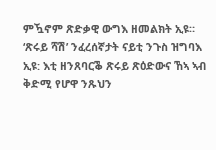ምዃኖም ጽድቃዊ ውግእ ዘመልክት ኢዩ። ‘ጽሩይ ሻሽ’ ንፈረሰኛታት ናይቲ ንጉስ ዝግባእ ኢዩ: እቲ ዘንጸባርቕ ጽሩይ ጽዕድውና ኸኣ ኣብ ቅድሚ የሆዋ ንጹህን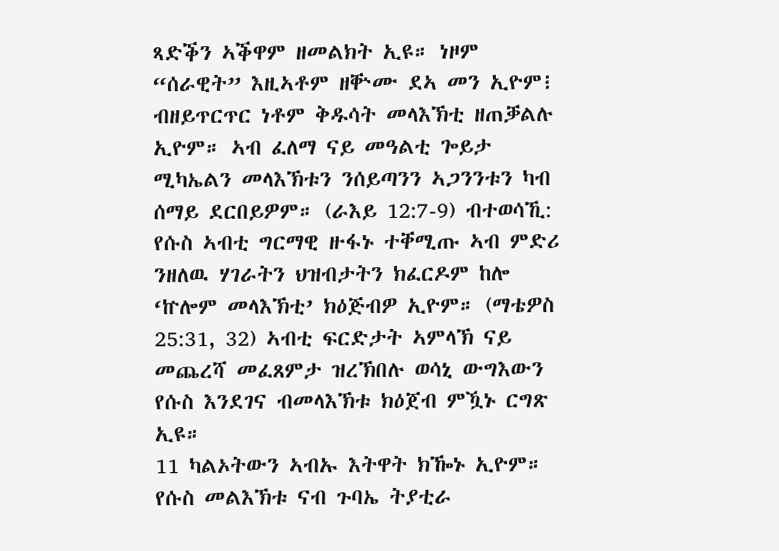ጻድቕን ኣቕዋም ዘመልክት ኢዩ። ነዞም “ሰራዊት” እዚኣቶም ዘቝሙ ደኣ መን ኢዮም፧ ብዘይጥርጥር ነቶም ቅዱሳት መላእኽቲ ዘጠቓልሉ ኢዮም። ኣብ ፈለማ ናይ መዓልቲ ጐይታ ሚካኤልን መላእኽቱን ንሰይጣንን ኣጋንንቱን ካብ ሰማይ ደርበይዎም። (ራእይ 12:7-9) ብተወሳኺ: የሱስ ኣብቲ ግርማዊ ዙፋኑ ተቐሚጡ ኣብ ምድሪ ንዘለዉ ሃገራትን ህዝብታትን ክፈርዶም ከሎ ‘ኵሎም መላእኽቲ’ ክዕጅብዎ ኢዮም። (ማቴዎስ 25:31, 32) ኣብቲ ፍርድታት ኣምላኽ ናይ መጨረሻ መፈጸምታ ዝረኽበሉ ወሳኒ ውግእውን የሱስ እንደገና ብመላእኽቱ ክዕጀብ ምዃኑ ርግጽ ኢዩ።
11 ካልኦትውን ኣብኡ እትዋት ክዀኑ ኢዮም። የሱስ መልእኽቱ ናብ ጉባኤ ትያቲራ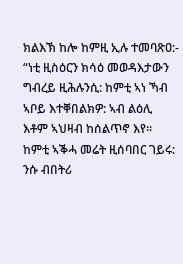ክልእኽ ከሎ ከምዚ ኢሉ ተመባጽዐ:- “ነቲ ዚስዕርን ክሳዕ መወዳእታውን ግብረይ ዚሕሉንሲ: ከምቲ ኣነ ኻብ ኣቦይ እተቐበልክዎ: ኣብ ልዕሊ እቶም ኣህዛብ ከሰልጥኖ እየ። ከምቲ ኣቕሓ መሬት ዚሰባበር ገይሩ: ንሱ ብበትሪ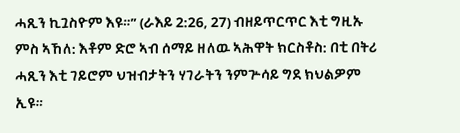ሓጺን ኪጓስዮም እዩ።” (ራእይ 2:26, 27) ብዘይጥርጥር እቲ ግዚኡ ምስ ኣኸለ: እቶም ድሮ ኣብ ሰማይ ዘለዉ ኣሕዋት ክርስቶስ: በቲ በትሪ ሓጺን እቲ ገይሮም ህዝብታትን ሃገራትን ንምጕሳይ ግደ ክህልዎም ኢዩ።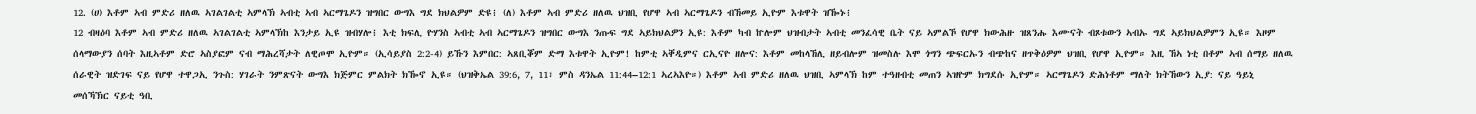12. (ሀ) እቶም ኣብ ምድሪ ዘለዉ ኣገልገልቲ ኣምላኽ ኣብቲ ኣብ ኣርማጌዶን ዝግበር ውግእ ግደ ክህልዎም ድዩ፧ (ለ) እቶም ኣብ ምድሪ ዘለዉ ህዝቢ የሆዋ ኣብ ኣርማጌዶን ብኸመይ ኢዮም እቱዋት ዝዀኑ፧
12 ብዛዕባ እቶም ኣብ ምድሪ ዘለዉ ኣገልገልቲ ኣምላኽከ እንታይ ኢዩ ዝብሃሎ፧ እቲ ክፍሊ ዮሃንስ ኣብቲ ኣብ ኣርማጌዶን ዝግበር ውግእ ንጡፍ ግደ ኣይክህልዎን ኢዩ: እቶም ካብ ኵሎም ህዝብታት ኣብቲ መንፈሳዊ ቤት ናይ ኣምልኾ የሆዋ ክውሕዙ ዝጸንሑ እሙናት ብጾቱውን ኣብኡ ግደ ኣይክህልዎምን ኢዩ። እዞም ሰላማውያን ሰባት እዚኣቶም ድሮ ኣስያፎም ናብ ማሕረሻታት ለዊጦሞ ኢዮም። (ኢሳይያስ 2:2-4) ይኹን እምበር: ኣጸቢቖም ድማ እቱዋት ኢዮም! ከምቲ ኣቐዲምና ርኢናዮ ዘሎና: እቶም መከላኸሊ ዘይብሎም ዝመስሉ እሞ ጎግን ጭፍርኡን ብጭከና ዘጥቅዕዎም ህዝቢ የሆዋ ኢዮም። እዚ ኸኣ ነቲ በቶም ኣብ ሰማይ ዘለዉ ሰራዊት ዝድገፍ ናይ የሆዋ ተዋጋኢ ንጉስ: ሃገራት ንምጽናት ውግእ ክጅምር ምልክት ክዀኖ ኢዩ። (ህዝቅኤል 39:6, 7, 11፣ ምስ ዳንኤል 11:44–12:1 ኣረኣእዮ።) እቶም ኣብ ምድሪ ዘለዉ ህዝቢ ኣምላኽ ከም ተዓዘብቲ መጠን ኣዝዮም ክግደሱ ኢዮም። ኣርማጌዶን ድሕነቶም ማለት ክትኸውን ኢያ: ናይ ዓይኒ መሰኻኽር ናይቲ ዓቢ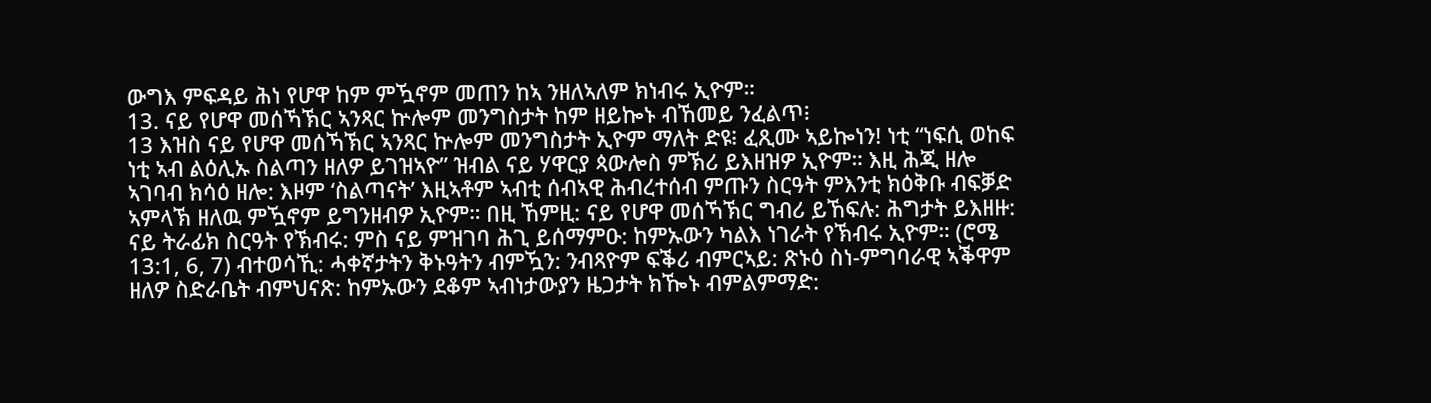ውግእ ምፍዳይ ሕነ የሆዋ ከም ምዃኖም መጠን ከኣ ንዘለኣለም ክነብሩ ኢዮም።
13. ናይ የሆዋ መሰኻኽር ኣንጻር ኵሎም መንግስታት ከም ዘይኰኑ ብኸመይ ንፈልጥ፧
13 እዝስ ናይ የሆዋ መሰኻኽር ኣንጻር ኵሎም መንግስታት ኢዮም ማለት ድዩ፧ ፈጺሙ ኣይኰነን! ነቲ “ነፍሲ ወከፍ ነቲ ኣብ ልዕሊኡ ስልጣን ዘለዎ ይገዝኣዮ” ዝብል ናይ ሃዋርያ ጳውሎስ ምኽሪ ይእዘዝዎ ኢዮም። እዚ ሕጂ ዘሎ ኣገባብ ክሳዕ ዘሎ: እዞም ‘ስልጣናት’ እዚኣቶም ኣብቲ ሰብኣዊ ሕብረተሰብ ምጡን ስርዓት ምእንቲ ክዕቅቡ ብፍቓድ ኣምላኽ ዘለዉ ምዃኖም ይግንዘብዎ ኢዮም። በዚ ኸምዚ: ናይ የሆዋ መሰኻኽር ግብሪ ይኸፍሉ: ሕግታት ይእዘዙ: ናይ ትራፊክ ስርዓት የኽብሩ: ምስ ናይ ምዝገባ ሕጊ ይሰማምዑ: ከምኡውን ካልእ ነገራት የኽብሩ ኢዮም። (ሮሜ 13:1, 6, 7) ብተወሳኺ: ሓቀኛታትን ቅኑዓትን ብምዃን: ንብጻዮም ፍቕሪ ብምርኣይ: ጽኑዕ ስነ-ምግባራዊ ኣቕዋም ዘለዎ ስድራቤት ብምህናጽ: ከምኡውን ደቆም ኣብነታውያን ዜጋታት ክዀኑ ብምልምማድ: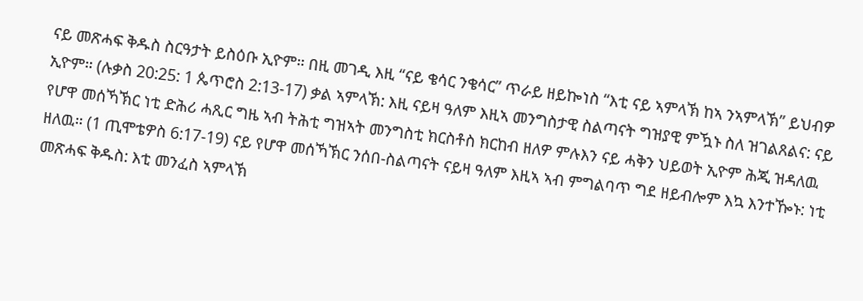ናይ መጽሓፍ ቅዱስ ስርዓታት ይስዕቡ ኢዮም። በዚ መገዲ እዚ “ናይ ቄሳር ንቄሳር” ጥራይ ዘይኰነስ “እቲ ናይ ኣምላኽ ከኣ ንኣምላኽ” ይህብዎ ኢዮም። (ሉቃስ 20:25: 1 ጴጥሮስ 2:13-17) ቃል ኣምላኽ: እዚ ናይዛ ዓለም እዚኣ መንግስታዊ ስልጣናት ግዝያዊ ምዃኑ ስለ ዝገልጸልና: ናይ የሆዋ መሰኻኽር ነቲ ድሕሪ ሓጺር ግዜ ኣብ ትሕቲ ግዝኣት መንግስቲ ክርስቶስ ክርከብ ዘለዎ ምሉእን ናይ ሓቅን ህይወት ኢዮም ሕጂ ዝዳለዉ ዘለዉ። (1 ጢሞቴዎስ 6:17-19) ናይ የሆዋ መሰኻኽር ንሰበ-ስልጣናት ናይዛ ዓለም እዚኣ ኣብ ምግልባጥ ግደ ዘይብሎም እኳ እንተዀኑ: ነቲ መጽሓፍ ቅዱስ: እቲ መንፈስ ኣምላኽ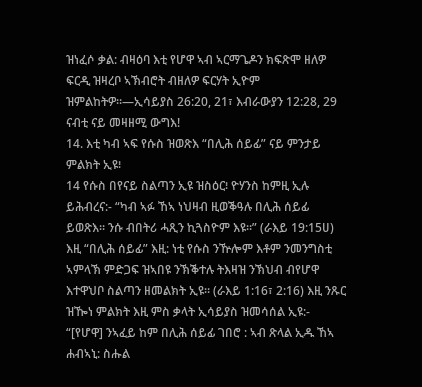ዝነፈሶ ቃል: ብዛዕባ እቲ የሆዋ ኣብ ኣርማጌዶን ክፍጽሞ ዘለዎ ፍርዲ ዝዛረቦ ኣኽብሮት ብዘለዎ ፍርሃት ኢዮም ዝምልከትዎ።—ኢሳይያስ 26:20, 21፣ እብራውያን 12:28, 29
ናብቲ ናይ መዛዘሚ ውግእ!
14. እቲ ካብ ኣፍ የሱስ ዝወጽእ “በሊሕ ሰይፊ” ናይ ምንታይ ምልክት ኢዩ፧
14 የሱስ በየናይ ስልጣን ኢዩ ዝስዕር፧ ዮሃንስ ከምዚ ኢሉ ይሕብረና:- “ካብ ኣፉ ኸኣ ነህዛብ ዚወቕዓሉ በሊሕ ሰይፊ ይወጽእ። ንሱ ብበትሪ ሓጺን ኪጓስዮም እዩ።” (ራእይ 19:15ሀ) እዚ “በሊሕ ሰይፊ” እዚ: ነቲ የሱስ ንዅሎም እቶም ንመንግስቲ ኣምላኽ ምድጋፍ ዝኣበዩ ንኽቕተሉ ትእዛዝ ንኽህብ ብየሆዋ እተዋህቦ ስልጣን ዘመልክት ኢዩ። (ራእይ 1:16፣ 2:16) እዚ ንጹር ዝዀነ ምልክት እዚ ምስ ቃላት ኢሳይያስ ዝመሳሰል ኢዩ:- “[የሆዋ] ንኣፈይ ከም በሊሕ ሰይፊ ገበሮ : ኣብ ጽላል ኢዱ ኸኣ ሐብኣኒ: ስሑል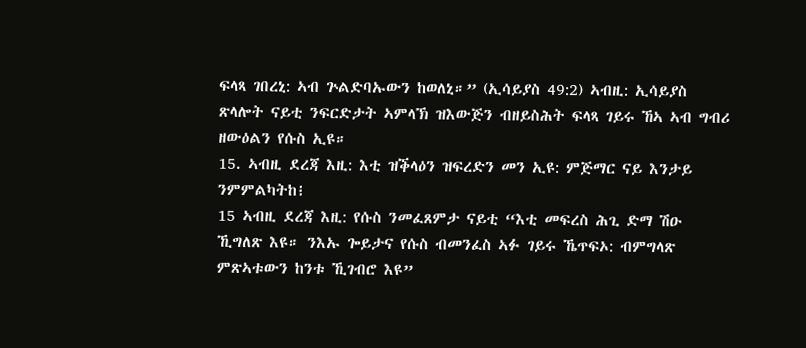ፍላጻ ገበረኒ: ኣብ ጕልድባኡውን ከወለኒ።” (ኢሳይያስ 49:2) ኣብዚ: ኢሳይያስ ጽላሎት ናይቲ ንፍርድታት ኣምላኽ ዝእውጅን ብዘይስሕት ፍላጻ ገይሩ ኸኣ ኣብ ግብሪ ዘውዕልን የሱስ ኢዩ።
15. ኣብዚ ደረጃ እዚ: እቲ ዝቕላዕን ዝፍረድን መን ኢዩ: ምጅማር ናይ እንታይ ንምምልካትከ፧
15 ኣብዚ ደረጃ እዚ: የሱስ ንመፈጸምታ ናይቲ “እቲ መፍረስ ሕጊ ድማ ሽዑ ኺግለጽ እዩ። ንእኡ ጐይታና የሱስ ብመንፈስ ኣፉ ገይሩ ኼጥፍኦ: ብምግላጽ ምጽኣቱውን ከንቱ ኺገብሮ እዩ”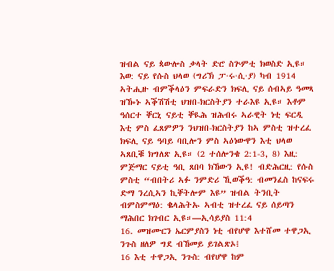ዝብል ናይ ጳውሎስ ቃላት ድሮ ስጕምቲ ክወስድ ኢዩ። እወ: ናይ የሱስ ህላወ (ግሪኽ ፓ·ሩ·ሲ·ያ) ካብ 1914 ኣትሒዙ ብምቕላዕን ምፍራድን ክፍሊ ናይ ሰብኣይ ዓመጻ ዝዀኑ ኣቕሽሽቲ ህዝበ-ክርስትያን ተራእዩ ኢዩ። እቶም ዓሰርተ ቐርኒ ናይቲ ቐዪሕ ዝሕብሩ ኣራዊት ነቲ ፍርዲ እቲ ምስ ፈጸምዎን ንህዝበ-ክርስትያን ከኣ ምስቲ ዝተረፈ ክፍሊ ናይ ዓባይ ባቢሎን ምስ ኣዕነውዋን እቲ ህላወ ኣጸቢቑ ክግለጽ ኢዩ። (2 ተሰሎንቄ 2:1-3, 8) እዚ: ምጅማር ናይቲ ዓቢ ጸበባ ክኸውን ኢዩ! ብድሕርዚ: የሱስ ምስቲ “ብበትሪ ኣፉ ንምድሪ ኺወቕዓ: ብመንፈስ ከናፍሩ ድማ ንረሲኣን ኪቐትሎም እዩ” ዝብል ትንቢት ብምስምማዕ: ቈላሕትኡ ኣብቲ ዝተረፈ ናይ ሰይጣን ማሕበር ክገብር ኢዩ።—ኢሳይያስ 11:4
16. መዝሙርን ኤርምያስን ነቲ ብየሆዋ እተሸመ ተዋጋኢ ንጉስ ዘለዎ ግደ ብኸመይ ይገልጽኦ፧
16 እቲ ተዋጋኢ ንጉስ: ብየሆዋ ከም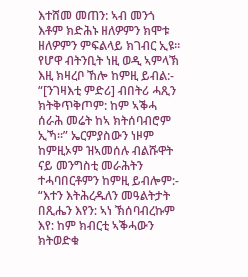እተሸመ መጠን: ኣብ መንጎ እቶም ክድሕኑ ዘለዎምን ክሞቱ ዘለዎምን ምፍልላይ ክገብር ኢዩ። የሆዋ ብትንቢት ነዚ ወዲ ኣምላኽ እዚ ክዛረቦ ኸሎ ከምዚ ይብል:- “[ንገዛእቲ ምድሪ] ብበትሪ ሓጺን ክትቅጥቅጦም: ከም ኣቕሓ ሰራሕ መሬት ከኣ ክትሰባብሮም ኢኻ።” ኤርምያስውን ነዞም ከምዚኦም ዝኣመሰሉ ብልሹዋት ናይ መንግስቲ መራሕትን ተሓባበርቶምን ከምዚ ይብሎም:- “እተን እትሕረዱለን መዓልትታት በጺሔን እየን: ኣነ ኽሰባብረኩም እየ: ከም ክብርቲ ኣቕሓውን ክትወድቁ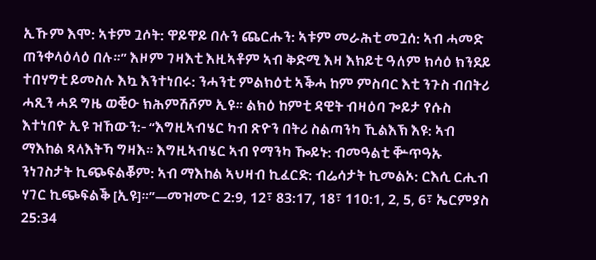ኢኹም እሞ: ኣቱም ጓሶት: ዋይዋይ በሉን ጨርሑን: ኣቱም መራሕቲ መጓሰ: ኣብ ሓመድ ጠንቀላዕላዕ በሉ።” እዞም ገዛእቲ እዚኣቶም ኣብ ቅድሚ እዛ እክይቲ ዓለም ክሳዕ ክንደይ ተበሃግቲ ይመስሉ እኳ እንተነበሩ: ንሓንቲ ምልክዕቲ ኣቕሓ ከም ምስባር እቲ ንጉስ ብበትሪ ሓጺን ሓደ ግዜ ወቒዑ ክሕምሽሾም ኢዩ። ልክዕ ከምቲ ዳዊት ብዛዕባ ጐይታ የሱስ እተነበዮ ኢዩ ዝኸውን:- “እግዚኣብሄር ካብ ጽዮን በትሪ ስልጣንካ ኺልእኽ እዩ: ኣብ ማእከል ጻላእትኻ ግዛእ። እግዚኣብሄር ኣብ የማንካ ዀይኑ: ብመዓልቲ ቝጥዓኡ ንነገስታት ኪጭፍልቖም: ኣብ ማእከል ኣህዛብ ኪፈርድ: ብሬሳታት ኪመልኦ: ርእሲ ርሒብ ሃገር ኪጭፍልቕ [ኢዩ]።”—መዝሙር 2:9, 12፣ 83:17, 18፣ 110:1, 2, 5, 6፣ ኤርምያስ 25:34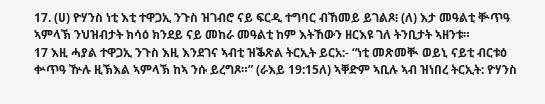17. (ሀ) ዮሃንስ ነቲ እቲ ተዋጋኢ ንጉስ ዝገብሮ ናይ ፍርዲ ተግባር ብኸመይ ይገልጾ፧ (ለ) እታ መዓልቲ ቝጥዓ ኣምላኽ ንህዝብታት ክሳዕ ክንደይ ናይ መከራ መዓልቲ ከም እትኸውን ዘርእዩ ገለ ትንቢታት ኣዘንቱ።
17 እዚ ሓያል ተዋጋኢ ንጉስ እዚ እንደገና ኣብቲ ዝቕጽል ትርኢት ይርአ:- “ነቲ መጽመቚ ወይኒ ናይቲ ብርቱዕ ቍጥዓ ዅሉ ዚኽእል ኣምላኽ ከኣ ንሱ ይረግጾ።” (ራእይ 19:15ለ) ኣቐድም ኣቢሉ ኣብ ዝነበረ ትርኢት: ዮሃንስ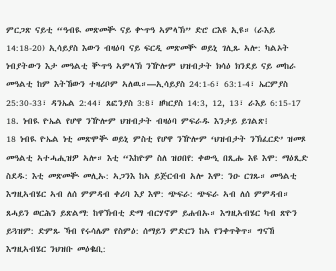ምርጋጽ ናይቲ “ዓብዪ መጽመቚ ናይ ቍጥዓ ኣምላኽ” ድሮ ርእዩ ኢዩ። (ራእይ 14:18-20) ኢሳይያስ እውን ብዛዕባ ናይ ፍርዲ መጽመቝ ወይኒ ገሊጹ ኣሎ: ካልኦት ነብያትውን እታ መዓልቲ ቝጥዓ ኣምላኽ ንዅሎም ህዝብታት ክሳዕ ክንደይ ናይ መከራ መዓልቲ ከም እትኸውን ተዛሪቦም ኣለዉ።—ኢሳይያስ 24:1-6፣ 63:1-4፣ ኤርምያስ 25:30-33፣ ዳንኤል 2:44፣ ጸፎንያስ 3:8፣ ዘካርያስ 14:3, 12, 13፣ ራእይ 6:15-17
18. ነብዪ ዮኤል የሆዋ ንዅሎም ህዝብታት ብዛዕባ ምፍራዱ እንታይ ይገልጽ፧
18 ነብዪ ዮኤል ነቲ መጽሞቚ ወይኒ ምስቲ የሆዋ ንዅሎም ‘ህዝብታት ንኽፈርድ’ ዝመጾ መዓልቲ ኣተሓሒዝዎ ኣሎ። እቲ “እከዮም ስለ ዝዐበየ: ቀውዒ በጺሑ እዩ እሞ: ማዕጺድ ስደዱ: እቲ መጽመቚ መሊኡ: ኣጋንእ ከኣ ይጅርብብ አሎ እሞ: ንዑ ርገጹ። መዓልቲ እግዚኣብሄር ኣብ ለሰ ምምዳብ ቀሪባ እያ እሞ: ጭፍራ: ጭፍራ ኣብ ለሰ ምምዳብ። ጸሓይን ወርሕን ይጽልማ: ከዋኽብቲ ድማ ብርሃኖም ይሐብኡ። እግዚኣብሄር ካብ ጽዮን ይጓዝም: ድምጹ ኻብ የሩሳሌም የስምዕ: ሰማይን ምድርን ከኣ የንቀጥቅጥ። ግናኸ እግዚኣብሄር ንህዝቡ መዕቈቢ: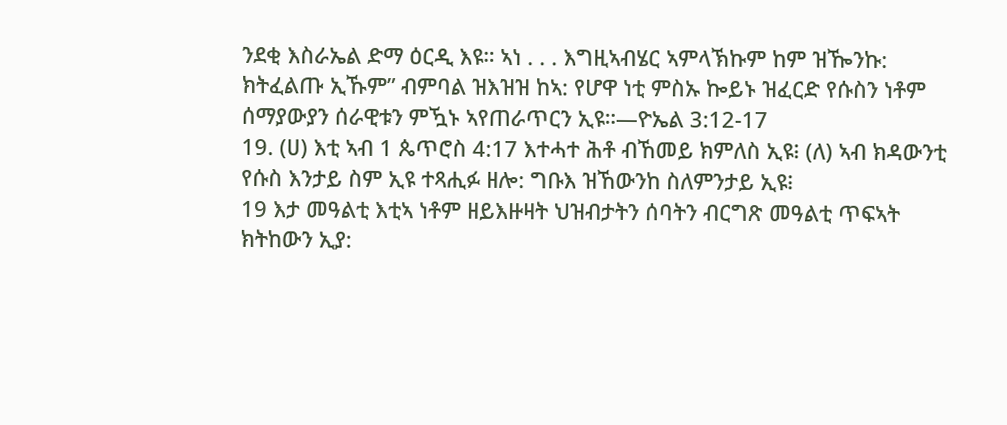ንደቂ እስራኤል ድማ ዕርዲ እዩ። ኣነ . . . እግዚኣብሄር ኣምላኽኩም ከም ዝዀንኩ: ክትፈልጡ ኢኹም” ብምባል ዝእዝዝ ከኣ: የሆዋ ነቲ ምስኡ ኰይኑ ዝፈርድ የሱስን ነቶም ሰማያውያን ሰራዊቱን ምዃኑ ኣየጠራጥርን ኢዩ።—ዮኤል 3:12-17
19. (ሀ) እቲ ኣብ 1 ጴጥሮስ 4:17 እተሓተ ሕቶ ብኸመይ ክምለስ ኢዩ፧ (ለ) ኣብ ክዳውንቲ የሱስ እንታይ ስም ኢዩ ተጻሒፉ ዘሎ: ግቡእ ዝኸውንከ ስለምንታይ ኢዩ፧
19 እታ መዓልቲ እቲኣ ነቶም ዘይእዙዛት ህዝብታትን ሰባትን ብርግጽ መዓልቲ ጥፍኣት ክትከውን ኢያ: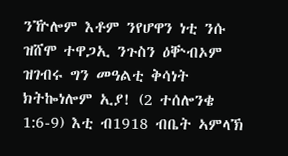ንዅሎም እቶም ንየሆዋን ነቲ ንሱ ዝሸሞ ተዋጋኢ ንጉስን ዕቝብኦም ዝገብሩ ግን መዓልቲ ቅሳነት ክትኰነሎም ኢያ! (2 ተሰሎንቄ 1:6-9) እቲ ብ1918 ብቤት ኣምላኽ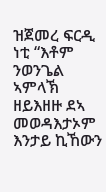ዝጀመረ ፍርዲ ነቲ “እቶም ንወንጌል ኣምላኽ ዘይእዘዙ ደኣ መወዳእታኦም እንታይ ኪኸውን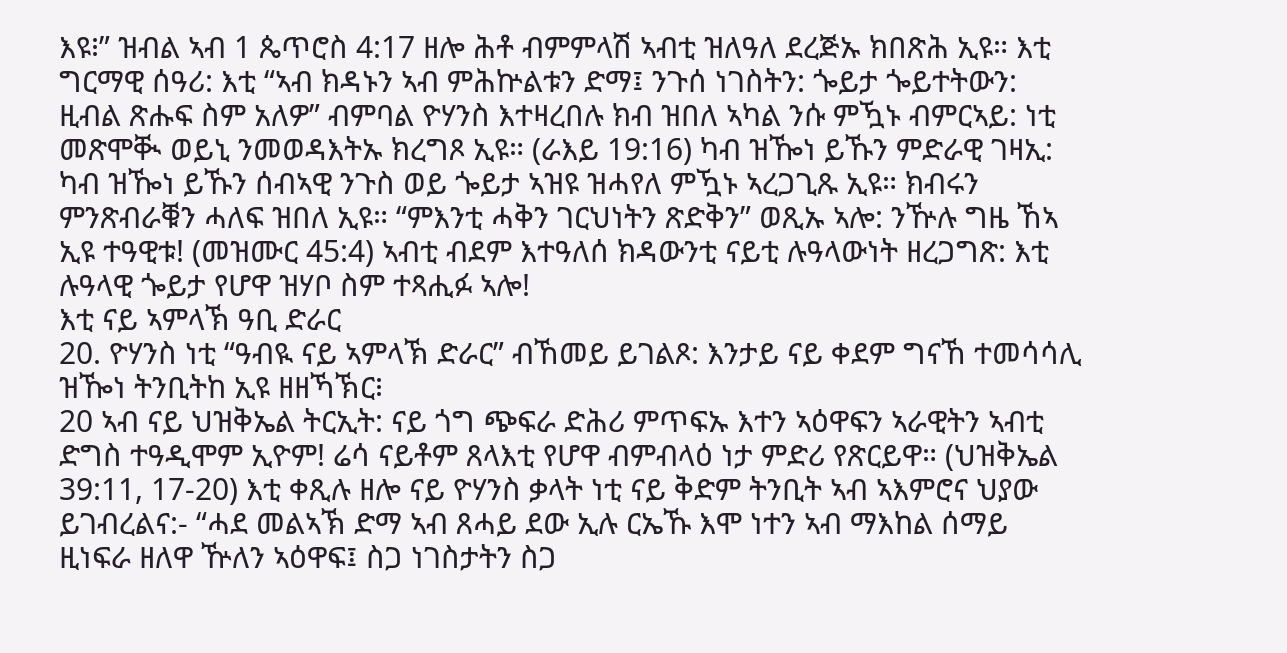እዩ፧” ዝብል ኣብ 1 ጴጥሮስ 4:17 ዘሎ ሕቶ ብምምላሽ ኣብቲ ዝለዓለ ደረጅኡ ክበጽሕ ኢዩ። እቲ ግርማዊ ሰዓሪ: እቲ “ኣብ ክዳኑን ኣብ ምሕኵልቱን ድማ፤ ንጉሰ ነገስትን: ጐይታ ጐይተትውን: ዚብል ጽሑፍ ስም አለዎ” ብምባል ዮሃንስ እተዛረበሉ ክብ ዝበለ ኣካል ንሱ ምዃኑ ብምርኣይ: ነቲ መጽሞቚ ወይኒ ንመወዳእትኡ ክረግጾ ኢዩ። (ራእይ 19:16) ካብ ዝዀነ ይኹን ምድራዊ ገዛኢ: ካብ ዝዀነ ይኹን ሰብኣዊ ንጉስ ወይ ጐይታ ኣዝዩ ዝሓየለ ምዃኑ ኣረጋጊጹ ኢዩ። ክብሩን ምንጽብራቑን ሓለፍ ዝበለ ኢዩ። “ምእንቲ ሓቅን ገርህነትን ጽድቅን” ወጺኡ ኣሎ: ንዅሉ ግዜ ኸኣ ኢዩ ተዓዊቱ! (መዝሙር 45:4) ኣብቲ ብደም እተዓለሰ ክዳውንቲ ናይቲ ሉዓላውነት ዘረጋግጽ: እቲ ሉዓላዊ ጐይታ የሆዋ ዝሃቦ ስም ተጻሒፉ ኣሎ!
እቲ ናይ ኣምላኽ ዓቢ ድራር
20. ዮሃንስ ነቲ “ዓብዪ ናይ ኣምላኽ ድራር” ብኸመይ ይገልጾ: እንታይ ናይ ቀደም ግናኸ ተመሳሳሊ ዝዀነ ትንቢትከ ኢዩ ዘዘኻኽር፧
20 ኣብ ናይ ህዝቅኤል ትርኢት: ናይ ጎግ ጭፍራ ድሕሪ ምጥፍኡ እተን ኣዕዋፍን ኣራዊትን ኣብቲ ድግስ ተዓዲሞም ኢዮም! ሬሳ ናይቶም ጸላእቲ የሆዋ ብምብላዕ ነታ ምድሪ የጽርይዋ። (ህዝቅኤል 39:11, 17-20) እቲ ቀጺሉ ዘሎ ናይ ዮሃንስ ቃላት ነቲ ናይ ቅድም ትንቢት ኣብ ኣእምሮና ህያው ይገብረልና:- “ሓደ መልኣኽ ድማ ኣብ ጸሓይ ደው ኢሉ ርኤኹ እሞ ነተን ኣብ ማእከል ሰማይ ዚነፍራ ዘለዋ ዅለን ኣዕዋፍ፤ ስጋ ነገስታትን ስጋ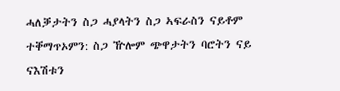ሓለቓታትን ስጋ ሓያላትን ስጋ ኣፍራስን ናይቶም ተቐማጥኦምን: ስጋ ዅሎም ጭዋታትን ባሮትን ናይ ናእሽቱን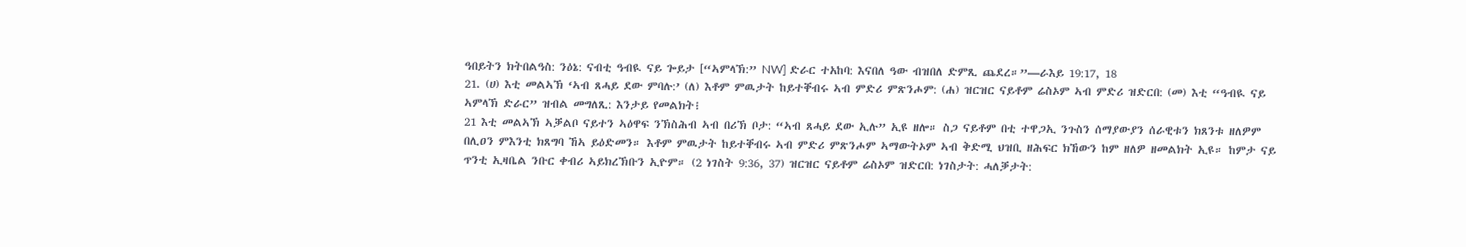ዓበይትን ክትበልዓስ: ንዕኔ: ናብቲ ዓብዪ ናይ ጐይታ [“ኣምላኽ:” NW] ድራር ተአከባ: እናበለ ዓው ብዝበለ ድምጺ ጨደረ።”—ራእይ 19:17, 18
21. (ሀ) እቲ መልኣኽ ‘ኣብ ጸሓይ ደው ምባሉ:’ (ለ) እቶም ምዉታት ከይተቐብሩ ኣብ ምድሪ ምጽንሖም: (ሐ) ዝርዝር ናይቶም ሬስኦም ኣብ ምድሪ ዝድርበ: (መ) እቲ “ዓብዪ ናይ ኣምላኽ ድራር” ዝብል መግለጺ: እንታይ የመልክት፧
21 እቲ መልኣኽ ኣቓልቦ ናይተን ኣዕዋፍ ንኽስሕብ ኣብ በሪኽ ቦታ: “ኣብ ጸሓይ ደው ኢሉ” ኢዩ ዘሎ። ስጋ ናይቶም በቲ ተዋጋኢ ንጉስን ሰማያውያን ሰራዊቱን ክጸንቱ ዘለዎም በሊዐን ምእንቲ ክጸግባ ኸኣ ይዕድመን። እቶም ምዉታት ከይተቐብሩ ኣብ ምድሪ ምጽንሖም ኣማውትኦም ኣብ ቅድሚ ህዝቢ ዘሕፍር ክኸውን ከም ዘለዎ ዘመልክት ኢዩ። ከምታ ናይ ጥንቲ ኢዛቤል ንቡር ቀብሪ ኣይክረኽቡን ኢዮም። (2 ነገስት 9:36, 37) ዝርዝር ናይቶም ሬስኦም ዝድርበ: ነገስታት: ሓለቓታት: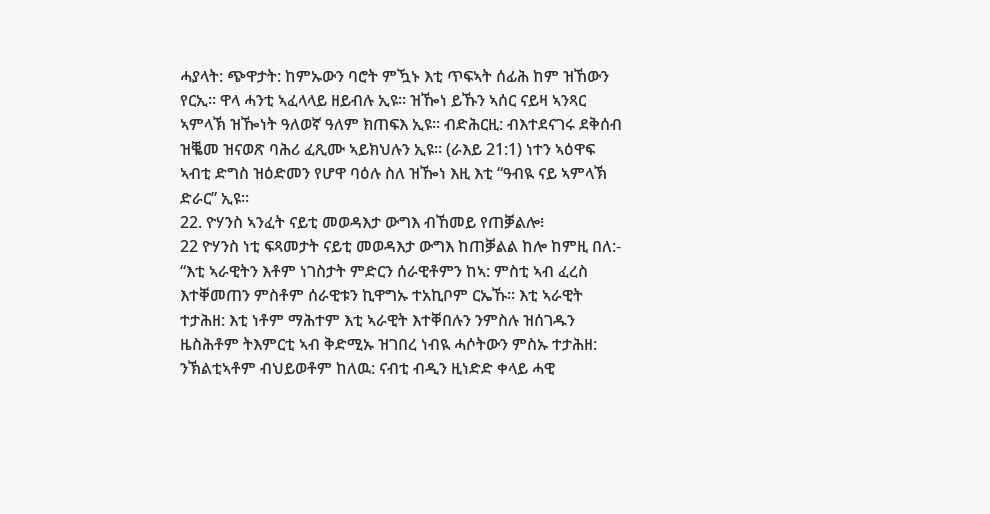ሓያላት: ጭዋታት: ከምኡውን ባሮት ምዃኑ እቲ ጥፍኣት ሰፊሕ ከም ዝኸውን የርኢ። ዋላ ሓንቲ ኣፈላላይ ዘይብሉ ኢዩ። ዝዀነ ይኹን ኣሰር ናይዛ ኣንጻር ኣምላኽ ዝዀነት ዓለወኛ ዓለም ክጠፍእ ኢዩ። ብድሕርዚ: ብእተደናገሩ ደቅሰብ ዝቘመ ዝናወጽ ባሕሪ ፈጺሙ ኣይክህሉን ኢዩ። (ራእይ 21:1) ነተን ኣዕዋፍ ኣብቲ ድግስ ዝዕድመን የሆዋ ባዕሉ ስለ ዝዀነ እዚ እቲ “ዓብዪ ናይ ኣምላኽ ድራር” ኢዩ።
22. ዮሃንስ ኣንፈት ናይቲ መወዳእታ ውግእ ብኸመይ የጠቓልሎ፧
22 ዮሃንስ ነቲ ፍጻመታት ናይቲ መወዳእታ ውግእ ከጠቓልል ከሎ ከምዚ በለ:- “እቲ ኣራዊትን እቶም ነገስታት ምድርን ሰራዊቶምን ከኣ: ምስቲ ኣብ ፈረስ እተቐመጠን ምስቶም ሰራዊቱን ኪዋግኡ ተአኪቦም ርኤኹ። እቲ ኣራዊት ተታሕዘ: እቲ ነቶም ማሕተም እቲ ኣራዊት እተቐበሉን ንምስሉ ዝሰገዱን ዜስሕቶም ትእምርቲ ኣብ ቅድሚኡ ዝገበረ ነብዪ ሓሶትውን ምስኡ ተታሕዘ: ንኽልቲኣቶም ብህይወቶም ከለዉ: ናብቲ ብዲን ዚነድድ ቀላይ ሓዊ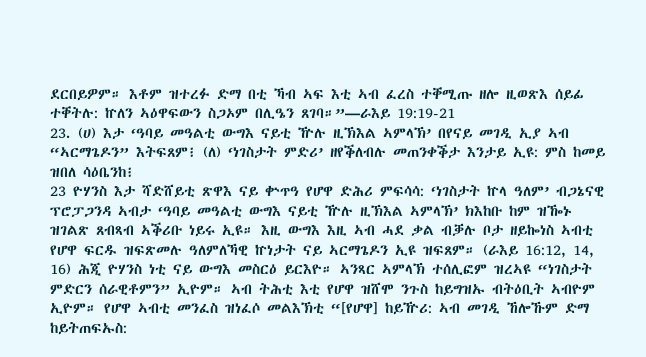ደርበይዎም። እቶም ዝተረፉ ድማ በቲ ኻብ ኣፍ እቲ ኣብ ፈረስ ተቐሚጡ ዘሎ ዚወጽእ ሰይፊ ተቐትሉ: ኵለን ኣዕዋፍውን ስጋኦም በሊዔን ጸገባ።”—ራእይ 19:19-21
23. (ሀ) እታ ‘ዓባይ መዓልቲ ውግእ ናይቲ ዅሉ ዚኽእል ኣምላኽ’ በየናይ መገዲ ኢያ ኣብ “ኣርማጌዶን” እትፍጸም፧ (ለ) ‘ነገስታት ምድሪ’ ዘየቕለብሉ መጠንቀቕታ እንታይ ኢዩ: ምስ ከመይ ዝበለ ሳዕቤንከ፧
23 ዮሃንስ እታ ሻድሸይቲ ጽዋእ ናይ ቍጥዓ የሆዋ ድሕሪ ምፍሳሳ: ‘ነገስታት ኵላ ዓለም’ ብጋኔናዊ ፕሮፓጋንዳ ኣብታ ‘ዓባይ መዓልቲ ውግእ ናይቲ ዅሉ ዚኽእል ኣምላኽ’ ክእከቡ ከም ዝዀኑ ዝገልጽ ጸብጻብ ኣቕሪቡ ነይሩ ኢዩ። እዚ ውግእ እዚ ኣብ ሓደ ቃል ብቓሉ ቦታ ዘይኰነስ ኣብቲ የሆዋ ፍርዱ ዝፍጽመሉ ዓለምለኻዊ ኵነታት ናይ ኣርማጌዶን ኢዩ ዝፍጸም። (ራእይ 16:12, 14, 16) ሕጂ ዮሃንስ ነቲ ናይ ውግእ መስርዕ ይርእዮ። ኣንጻር ኣምላኽ ተሰሊፎም ዝረኣዩ “ነገስታት ምድርን ሰራዊቶምን” ኢዮም። ኣብ ትሕቲ እቲ የሆዋ ዝሸሞ ንጉስ ከይግዝኡ ብትዕቢት ኣብዮም ኢዮም። የሆዋ ኣብቲ መንፈስ ዝነፈሶ መልእኽቲ “[የሆዋ] ከይዅሪ: ኣብ መገዲ ኸሎኹም ድማ ከይትጠፍኡስ: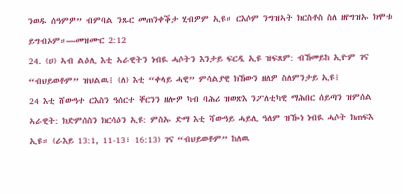ንወዱ ሰዓምዎ” ብምባል ንጹር መጠንቀቕታ ሂብዎም ኢዩ። ርእሶም ንግዝኣት ክርስቶስ ስለ ዘየግዝኡ ክሞቱ ይግብኦም።—መዝሙር 2:12
24. (ሀ) ኣብ ልዕሊ እቲ ኣራዊትን ነብዪ ሓሶትን እንታይ ፍርዲ ኢዩ ዝፍጸም: ብኸመይከ ኢዮም ገና “ብህይወቶም” ዝህልዉ፧ (ለ) እቲ “ቀላይ ሓዊ” ምሳልያዊ ክኸውን ዘለዎ ስለምንታይ ኢዩ፧
24 እቲ ሸውዓተ ርእስን ዓሰርተ ቐርንን ዘሎዎ ካብ ባሕሪ ዝወጽእ ንፖለቲካዊ ማሕበር ሰይጣን ዝምሰል ኣራዊት: ክድምሰስን ክርሳዕን ኢዩ: ምስኡ ድማ እቲ ሻውዓይ ሓይሊ ዓለም ዝዀነ ነብዪ ሓሶት ክጠፍእ ኢዩ። (ራእይ 13:1, 11-13፣ 16:13) ገና “ብህይወቶም” ከለዉ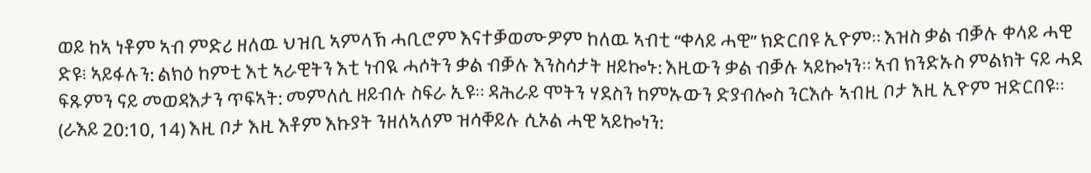ወይ ከኣ ነቶም ኣብ ምድሪ ዘለዉ ህዝቢ ኣምላኽ ሓቢሮም እናተቓወሙዎም ከለዉ ኣብቲ “ቀላይ ሓዊ” ክድርበዩ ኢዮም። እዝስ ቃል ብቓሉ ቀላይ ሓዊ ድዩ፧ ኣይፋሉን: ልክዕ ከምቲ እቲ ኣራዊትን እቲ ነብዪ ሓሶትን ቃል ብቓሉ እንስሳታት ዘይኰኑ: እዚውን ቃል ብቓሉ ኣይኰነን። ኣብ ክንድኡስ ምልክት ናይ ሓደ ፍጹምን ናይ መወዳእታን ጥፍኣት: መምለሲ ዘይብሉ ስፍራ ኢዩ። ዳሕራይ ሞትን ሃደስን ከምኡውን ድያብሎስ ንርእሱ ኣብዚ ቦታ እዚ ኢዮም ዝድርበዩ። (ራእይ 20:10, 14) እዚ ቦታ እዚ እቶም እኩያት ንዘለኣለም ዝሳቐይሉ ሲኦል ሓዊ ኣይኰነን: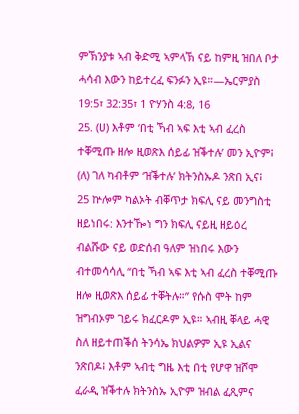ምኽንያቱ ኣብ ቅድሚ ኣምላኽ ናይ ከምዚ ዝበለ ቦታ ሓሳብ እውን ከይተረፈ ፍንፉን ኢዩ።—ኤርምያስ 19:5፣ 32:35፣ 1 ዮሃንስ 4:8, 16
25. (ሀ) እቶም ‘በቲ ኻብ ኣፍ እቲ ኣብ ፈረስ ተቐሚጡ ዘሎ ዚወጽእ ሰይፊ ዝቕተሉ’ መን ኢዮም፧ (ለ) ገለ ካብቶም ‘ዝቕተሉ’ ክትንስኡዶ ንጽበ ኢና፧
25 ኵሎም ካልኦት ብቐጥታ ክፍሊ ናይ መንግስቲ ዘይነበሩ: እንተዀነ ግን ክፍሊ ናይዚ ዘይዕረ ብልሹው ናይ ወድሰብ ዓለም ዝነበሩ እውን ብተመሳሳሊ “በቲ ኻብ ኣፍ እቲ ኣብ ፈረስ ተቐሚጡ ዘሎ ዚወጽእ ሰይፊ ተቐትሉ።” የሱስ ሞት ከም ዝግብኦም ገይሩ ክፈርዶም ኢዩ። ኣብዚ ቐላይ ሓዊ ስለ ዘይተጠቕሰ ትንሳኤ ክህልዎም ኢዩ ኢልና ንጽበዶ፧ እቶም ኣብቲ ግዜ እቲ በቲ የሆዋ ዝሾሞ ፈራዲ ዝቕተሉ ክትንስኡ ኢዮም ዝብል ፈጺምና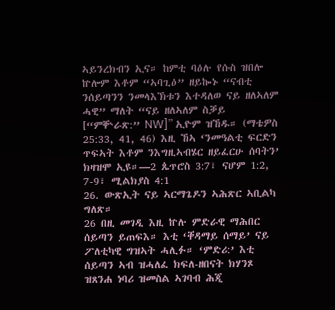ኣይንረክብን ኢና። ከምቲ ባዕሉ የሱስ ዝበሎ ኵሎም እቶም “ኣባጊዕ” ዘይኰኑ “ናብቲ ንሰይጣንን ንመላእኽቱን እተዳለወ ናይ ዘለኣለም ሓዊ” ማለት “ናይ ዘለኣለም ስቓይ [“ምቝራጽ:” NW]” ኢዮም ዝኸዱ። (ማቴዎስ 25:33, 41, 46) እዚ ኸኣ ‘ንመዓልቲ ፍርድን ጥፍኣት እቶም ንእግዚኣብሄር ዘይፈርሁ ሰባትን’ ክዛዝሞ ኢዩ።—2 ጴጥሮስ 3:7፣ ናሆም 1:2, 7-9፣ ሚልክያስ 4:1
26. ውጽኢት ናይ ኣርማጌዶን ኣሕጽር ኣቢልካ ግለጽ።
26 በዚ መገዲ እዚ ኵሉ ምድራዊ ማሕበር ሰይጣን ይጠፍእ። እቲ ‘ቐዳማይ ሰማይ’ ናይ ፖለቲካዊ ግዝኣት ሓሊፉ። ‘ምድሪ:’ እቲ ሰይጣን ኣብ ዝሓለፈ ክፍለ-ዘበናት ክሃንጾ ዝጸንሐ ነባሪ ዝመስል ኣገባብ ሕጂ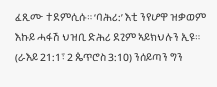ፈጺሙ ተደምሲሱ። ‘ባሕሪ:’ እቲ ንየሆዋ ዝቃወም እኩይ ሓፋሽ ህዝቢ ድሕሪ ደጊም ኣይክህሉን ኢዩ። (ራእይ 21:1፣ 2 ጴጥሮስ 3:10) ንሰይጣን ግን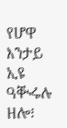የሆዋ እንታይ ኢዩ ዓቚሩሉ ዘሎ፧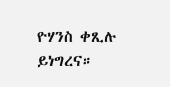ዮሃንስ ቀጺሉ ይነግረና።